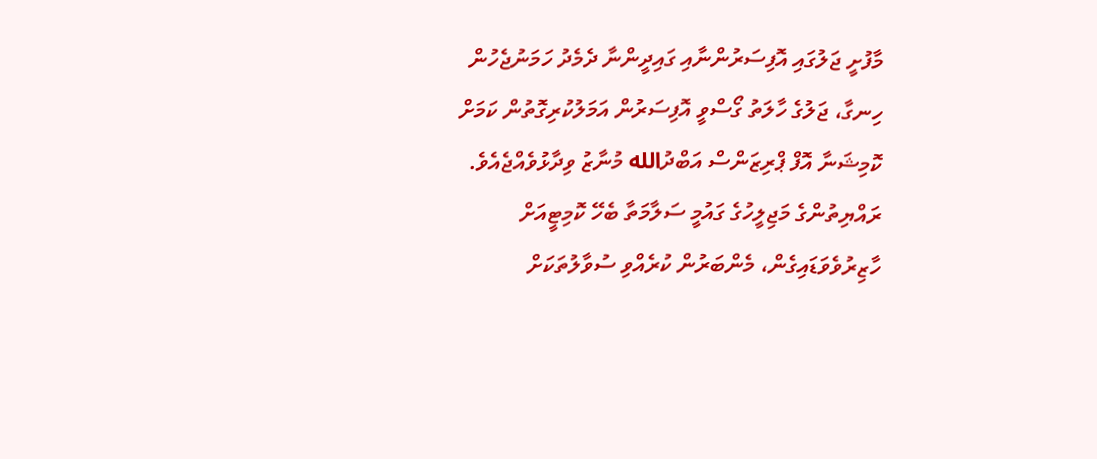މާފުށީ ޖަލުގައި އޮފިސަރުންނާއި ގައިދީންނާ ދެމެދު ހަމަނުޖެހުން ހިނގާ، ޖަލުގެ ހާލަތު ގޯސްވީ އޮފިސަރުން އަމަލުކުރިގޮތުން ކަމަށް ކޮމިޝަނާ އޮފް ޕްރިޒަންސް އަބްދުالله މުނާޒު ވިދާޅުވެއްޖެއެވެ.
ރައްޔިތުންގެ މަޖިލީހުގެ ގައުމީ ސަލާމަތާ ބެހޭ ކޮމިޓީއަށް ހާޒިރުވެވަޑައިގެން، މެންބަރުން ކުރެއްވި ސުވާލުތަކަށް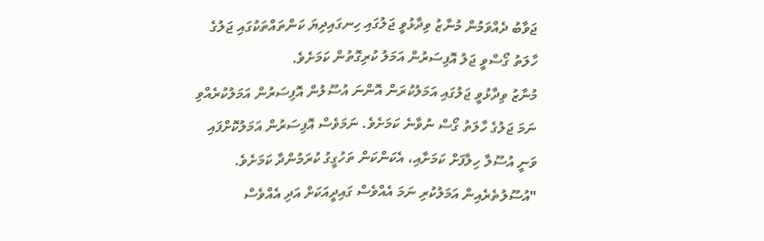ޖަވާބު ދެއްވަމުން މުނާޒު ވިދާޅުވީ ޖަލުގައި ހިނގައިދިޔަ ކަންތައްތަކުގައި ޖަލުގެ ހާލަތު ގޯސްވީ ޖަލު އޮފިސަރުން އަމަލު ކުރިގޮތުން ކަމަށެވެ.
މުނާޒު ވިދާޅުވީ ޖަލުގައި އަމަލުކުރަން އޮންނަ އުސޫލުން އޮފިސަރުން އަމަލުކުރެއްވި ނަމަ ޖަލުގެ ހާލަތު ގޯސް ނުވާނެ ކަމަށެވެ. ނަމަވެސް އޮފިސަރުން އަމަލުކޮށްފައި ވަނީ އުސޫލާ ހިލާފަށް ކަމަށާއި، އެކަންކަން ތަހުގީގު ކުރަމުންދާ ކަމަށެވެ.
"އުސޫލުތެރެއިން އަމަލުކުރި ނަމަ އެއްވެސް ގައިދީއަކަށް އަދި އެއްވެސް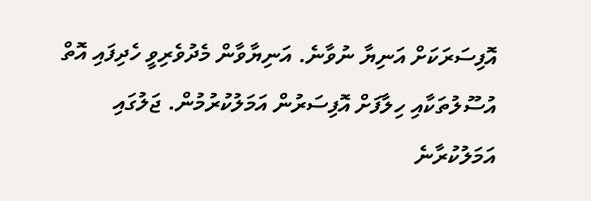އޮފިސަރަކަށް އަނިޔާ ނުވާނެ. އަނިޔާވާން މެދުވެރިވީ ހެދިފައި އޮތް އުސޫލުތަކާއި ހިލާފަށް އޮފިސަރުން އަމަލުކުރުމުން. ޖަލުގައި އަމަލުކުރާނެ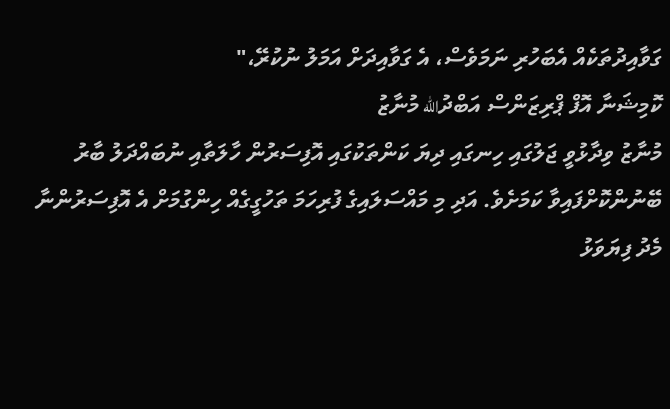ގަވާއިދުތަކެއް އެބަހުރި ނަމަވެސް، އެ ގަވާއިދަށް އަމަލު ނުކުރޭ،"
ކޮމިޝަނާ އޮފް ޕްރިޒަންސް އަބްދުالله މުނާޒު
މުނާޒު ވިދާޅުވީ ޖަލުގައި ހިނގައި ދިޔަ ކަންތަކުގައި އޮފިސަރުން ހާލަތާއި ނުބައްދަލު ބާރު ބޭނުންކޮށްފައިވާ ކަމަށެވެ. އަދި މި މައްސަލައިގެ ފުރިހަމަ ތަހުގީގެއް ހިންގުމަށް އެ އޮފިސަރުންނާ މެދު ފިޔަވަޅު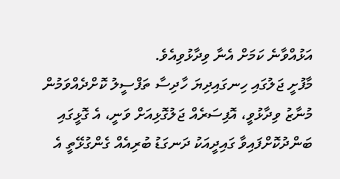އަޅުއްވާނެ ކަމަށް އެނާ ވިދާޅުވިއެވެ.
މާފުށީ ޖަލުގައި ހިނގައިދިޔަ ހާދިސާ ތަފްސީލު ކޮށްދެއްވަމުން މުނާޒު ވިދާޅުވީ، އޮފިސަރެއް ޖަލުގޮޅިއަށް ވަނީ، އެ ގޮޅީގައި ބަންދުކޮށްފައިވާ ގައިދީއަކު ދަނގަޑު ބުރިއެއް ގެންގުޅޭތީ އެ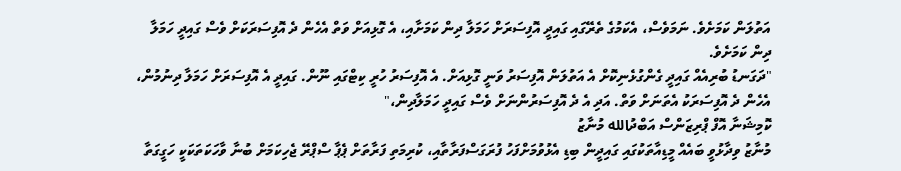އަތުލަން ކަމަށެވެ. ނަމަވެސް، އެކަމުގެ ތެރޭގައި ގައިދީ އޮފިސަރަށް ހަމަލާ ދިން ކަމަށާއި، އެ ގޮޅިއަށް ވަތް އެހެން ދެ އޮފިސަރަކަށް ވެސް ގައިދީ ހަމަލާ ދިން ކަމަށެވެ.
"ދަގަނޑު ބުރިއެއް ގައިދީ ގެންގުޅެނިކޮށް އެ އަތުލަން އޮފިސަރު ވަނީ ގޮޅިއަށް. އެ އޮފިސަރު ހުރީ ކިޓްގައި ނޫން. ގައިދީ އެ އޮފިސަރަށް ހަމަލާ ދިނުމުން، އެހެން ދެ އޮފިސަރަކު އެތަނަށް ވަތް. އަދި އެ ދެ އޮފިސަރުންނަށް ވެސް ގައިދީ ހަމަލާދިން،"
ކޮމިޝަނާ އޮފް ޕްރިޒަންސް އަބްދުالله މުނާޒު
މުނާޒު ވިދާޅުވީ ބައެއް މީޑިއާތަކުގައި ގައިދީން ބިޑި އެޅުވުމަށްފަހު ފުރަގަސްފަރާތާއި، ކުރިމަތި ފަރާތަށް ޕެޕާ ސްޕްރޭ ޖެހިކަމަށް ބުނާ ވާހަކަތަކަކީ ހަގީގަތާ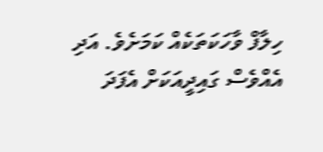ހިލާފް ވާހަކަތަކެއް ކަމަށެވެ. އަދި އެއްވެސް ގައިދީއަކަށް އެފަދަ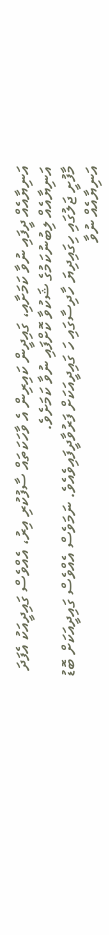އަނިޔާއެއް ދީފައި ނުވާ ކަމަށާއި، ގައިދީން ކައިރިން އެ ވާހަކަތައް ސާފުކުރި އިރު، އެއްވެސް ގައިދީއަކު އެފަދަ އަނިޔާއެއް ލިބުނުކަމުގެ ޝަކުވާ ކޮށްފައި ނުވާ ކަމަށެވެ.
މާފުށީ ޖަލުގައި ހިގައިދިޔަ ހާދިސާގައި ހަ ގައިދީއަކަށް ފަރުވާދީފައިވެއެވެ. ނަމަވެސް އެއްވެސް ގައިދީއަކަށް ބޮޑު އަނިޔާއެއް ނުވާ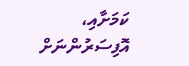ކަމަށާއި، އޮފިސަރުންނަށް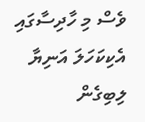ވެސް މި ހާދިސާގައި އެކިކަހަލަ އަނިޔާ ލިބިގެން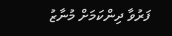ފަރުވާ ދިންކަމަށް މުނާޒު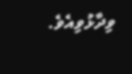ވިދާޅުވިއެވެ.